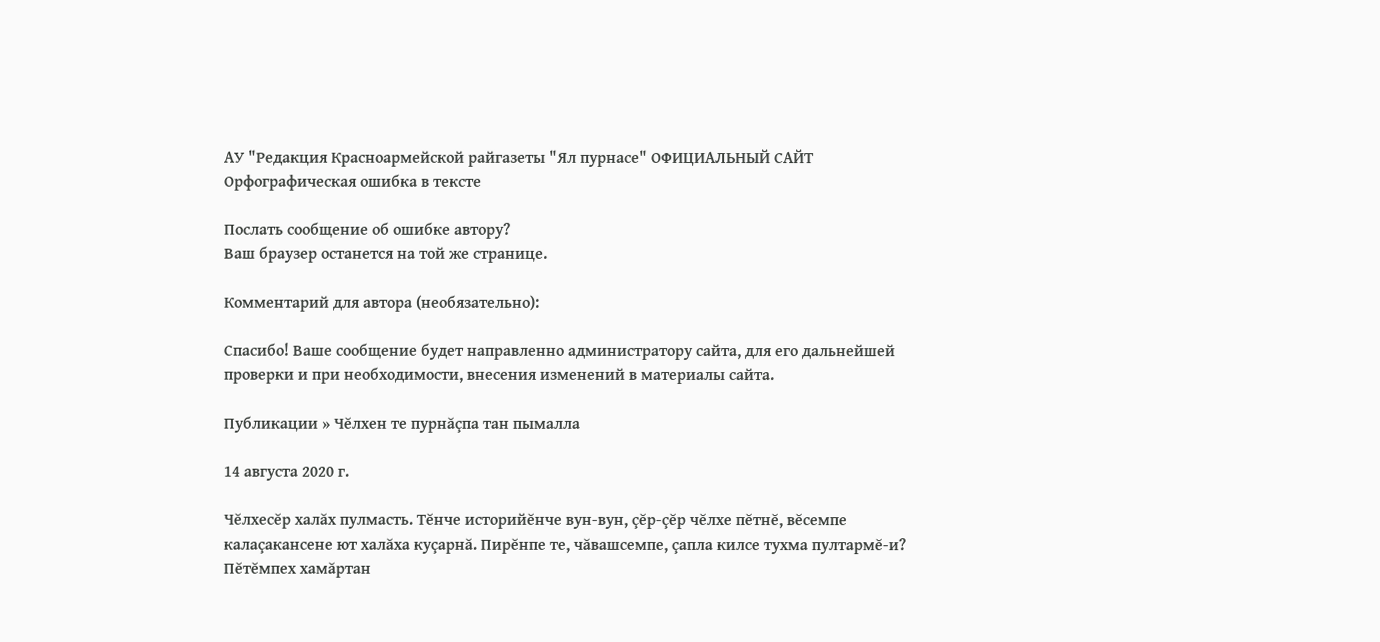АУ "Редакция Красноармейской райгазеты "Ял пурнасе" ОФИЦИАЛЬНЫЙ САЙТ
Орфографическая ошибка в тексте

Послать сообщение об ошибке автору?
Ваш браузер останется на той же странице.

Комментарий для автора (необязательно):

Спасибо! Ваше сообщение будет направленно администратору сайта, для его дальнейшей проверки и при необходимости, внесения изменений в материалы сайта.

Публикации » Чĕлхен те пурнăçпа тан пымалла

14 августа 2020 г.

Чĕлхесĕр халăх пулмасть. Тĕнче историйĕнче вун-вун, çĕр-çĕр чĕлхе пĕтнĕ, вĕсемпе калаçакансене ют халăха куçарнă. Пирĕнпе те, чăвашсемпе, çапла килсе тухма пултармĕ-и? Пĕтĕмпех хамăртан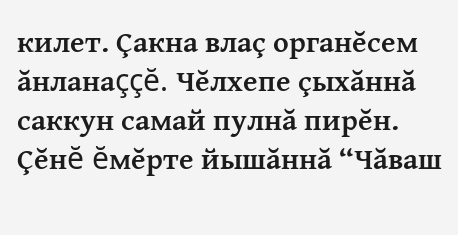килет. Çакна влаç органĕсем ăнланаççĕ. Чĕлхепе çыхăннă саккун самай пулнă пирĕн. Çĕнĕ ĕмĕрте йышăннă “Чăваш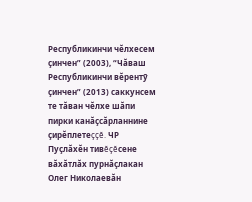Республикинчи чĕлхесем çинчен” (2003), “Чăваш Республикинчи вĕрентỹ çинчен” (2013) саккунсем те тăван чĕлхе шăпи пирки канăçсăрланнине çирĕплетеççĕ. ЧР Пуçлăхĕн тивĕçĕсене вăхăтлăх пурнăçлакан Олег Николаевăн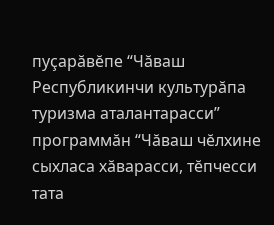пуçарăвĕпе “Чăваш Республикинчи культурăпа туризма аталантарасси” программăн “Чăваш чĕлхине сыхласа хăварасси, тĕпчесси тата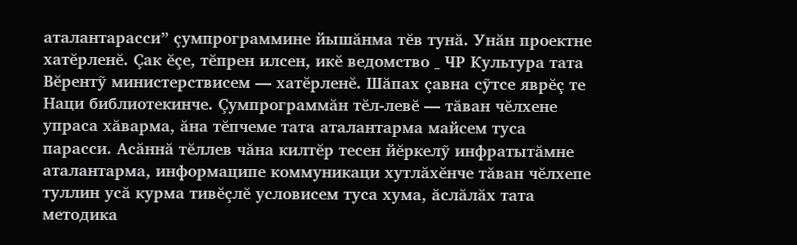аталантарасси” çумпрограммине йышăнма тĕв тунă. Унăн проектне хатĕрленĕ. Çак ĕçе, тĕпрен илсен, икĕ ведомство _ ЧР Культура тата Вĕрентỹ министерствисем — хатĕрленĕ. Шăпах çавна сỹтсе яврĕç те Наци библиотекинче. Çумпрограммăн тĕл-левĕ — тăван чĕлхене упраса хăварма, ăна тĕпчеме тата аталантарма майсем туса парасси. Асăннă тĕллев чăна килтĕр тесен йĕркелỹ инфратытăмне аталантарма, информаципе коммуникаци хутлăхĕнче тăван чĕлхепе туллин усă курма тивĕçлĕ условисем туса хума, ăслăлăх тата методика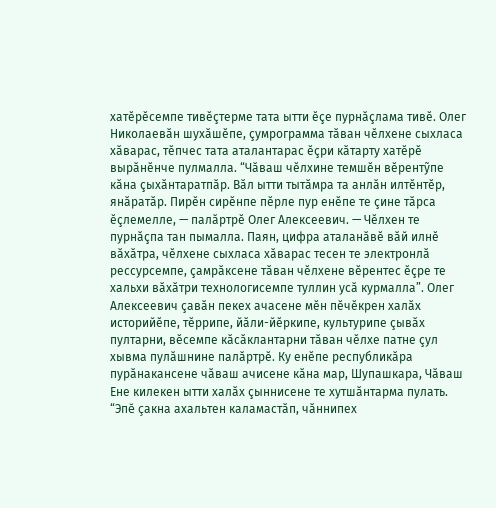хатĕрĕсемпе тивĕçтерме тата ытти ĕçе пурнăçлама тивĕ. Олег Николаевăн шухăшĕпе, çумрограмма тăван чĕлхене сыхласа хăварас, тĕпчес тата аталантарас ĕçри кăтарту хатĕрĕ вырăнĕнче пулмалла. “Чăваш чĕлхине темшĕн вĕрентỹпе кăна çыхăнтаратпăр. Вăл ытти тытăмра та анлăн илтĕнтĕр, янăратăр. Пирĕн сирĕнпе пĕрле пур енĕпе те çине тăрса ĕçлемелле, — палăртрĕ Олег Алексеевич. — Чĕлхен те пурнăçпа тан пымалла. Паян, цифра аталанăвĕ вăй илнĕ вăхăтра, чĕлхене сыхласа хăварас тесен те электронлă рессурсемпе, çамрăксене тăван чĕлхене вĕрентес ĕçре те хальхи вăхăтри технологисемпе туллин усă курмалла”. Олег Алексеевич çавăн пекех ачасене мĕн пĕчĕкрен халăх историйĕпе, тĕррипе, йăли-йĕркипе, культурипе çывăх пултарни, вĕсемпе кăсăклантарни тăван чĕлхе патне çул хывма пулăшнине палăртрĕ. Ку енĕпе республикăра пурăнакансене чăваш ачисене кăна мар, Шупашкара, Чăваш Ене килекен ытти халăх çыннисене те хутшăнтарма пулать. “Эпĕ çакна ахальтен каламастăп, чăннипех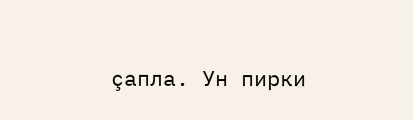çапла. Ун пирки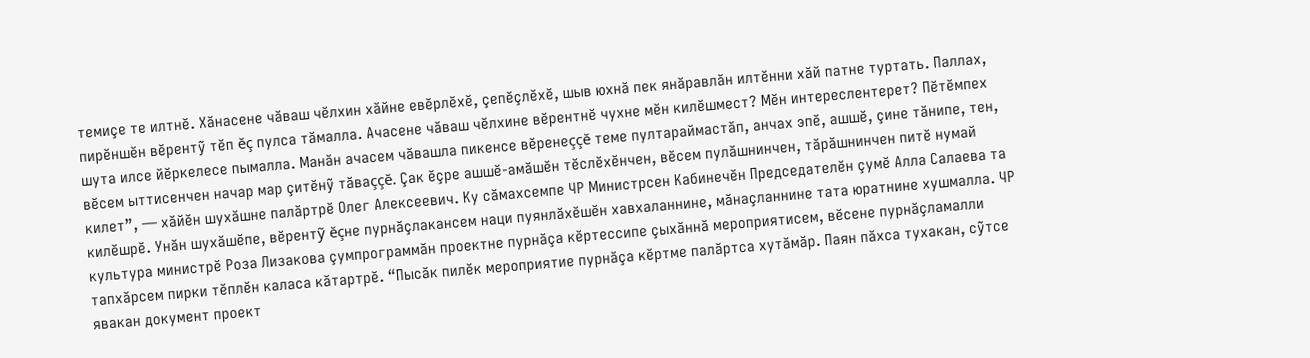темиçе те илтнĕ. Хăнасене чăваш чĕлхин хăйне евĕрлĕхĕ, çепĕçлĕхĕ, шыв юхнă пек янăравлăн илтĕнни хăй патне туртать. Паллах, пирĕншĕн вĕрентỹ тĕп ĕç пулса тăмалла. Ачасене чăваш чĕлхине вĕрентнĕ чухне мĕн килĕшмест? Мĕн интереслентерет? Пĕтĕмпех шута илсе йĕркелесе пымалла. Манăн ачасем чăвашла пикенсе вĕренеççĕ теме пултараймастăп, анчах эпĕ, ашшĕ, çине тăнипе, тен, вĕсем ыттисенчен начар мар çитĕнỹ тăваççĕ. Çак ĕçре ашшĕ-амăшĕн тĕслĕхĕнчен, вĕсем пулăшнинчен, тăрăшнинчен питĕ нумай килет”, — хăйĕн шухăшне палăртрĕ Олег Алексеевич. Ку сăмахсемпе ЧР Министрсен Кабинечĕн Председателĕн çумĕ Алла Салаева та килĕшрĕ. Унăн шухăшĕпе, вĕрентỹ ĕçне пурнăçлакансем наци пуянлăхĕшĕн хавхаланнине, мăнаçланнине тата юратнине хушмалла. ЧР культура министрĕ Роза Лизакова çумпрограммăн проектне пурнăçа кĕртессипе çыхăннă мероприятисем, вĕсене пурнăçламалли тапхăрсем пирки тĕплĕн каласа кăтартрĕ. “Пысăк пилĕк мероприятие пурнăçа кĕртме палăртса хутăмăр. Паян пăхса тухакан, сỹтсе явакан документ проект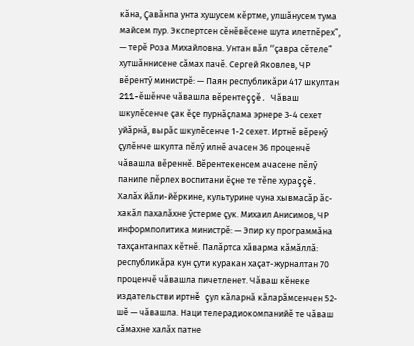кăна, Çавăнпа унта хушусем кĕртме, улшăнусем тума майсем пур. Экспертсен сĕнĕвĕсене шута илетпĕрех”, — терĕ Роза Михайловна. Унтан вăл “çавра сĕтеле” хутшăннисене сăмах пачĕ. Сергей Яковлев, ЧР вĕрентỹ министрĕ: — Паян республикăри 417 шкултан 211-ĕшĕнче чăвашла вĕрентеççĕ. Чăваш шкулĕсенче çак ĕçе пурнăçлама эрнере 3-4 сехет уйăрнă, вырăс шкулĕсенче 1-2 сехет. Иртнĕ вĕренỹ çулĕнче шкулта пĕлỹ илнĕ ачасен 36 проценчĕ чăвашла вĕреннĕ. Вĕрентекенсем ачасене пĕлỹ панипе пĕрлех воспитани ĕçне те тĕпе хураççĕ. Халăх йăли-йĕркине, культурине чуна хывмасăр ăс-хакăл пахалăхне ỹстерме çук. Михаил Анисимов, ЧР информполитика министрĕ: — Эпир ку программăна тахçантанпах кĕтнĕ. Палăртса хăварма кăмăллă: республикăра кун çути куракан хаçат-журналтан 70 проценчĕ чăвашла пичетленет. Чăваш кĕнеке издательстви иртнĕ çул кăларнă кăларăмсенчен 52-шĕ — чăвашла. Наци телерадиокомпанийĕ те чăваш сăмахне халăх патне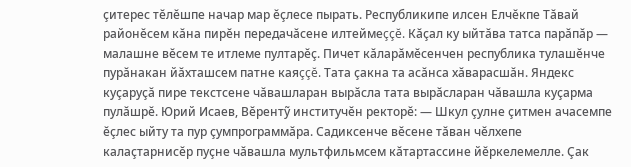çитерес тĕлĕшпе начар мар ĕçлесе пырать. Республикипе илсен Елчĕкпе Тăвай районĕсем кăна пирĕн передачăсене илтеймеççĕ. Кăçал ку ыйтăва татса парăпăр — малашне вĕсем те итлеме пултарĕç. Пичет кăларăмĕсенчен республика тулашĕнче пурăнакан йăхташсем патне каяççĕ. Тата çакна та асăнса хăварасшăн. Яндекс куçаруçă пире текстсене чăвашларан вырăсла тата вырăсларан чăвашла куçарма пулăшрĕ. Юрий Исаев, Вĕрентỹ институчĕн ректорĕ: — Шкул çулне çитмен ачасемпе ĕçлес ыйту та пур çумпрограммăра. Садиксенче вĕсене тăван чĕлхепе калаçтарнисĕр пуçне чăвашла мультфильмсем кăтартассине йĕркелемелле. Çак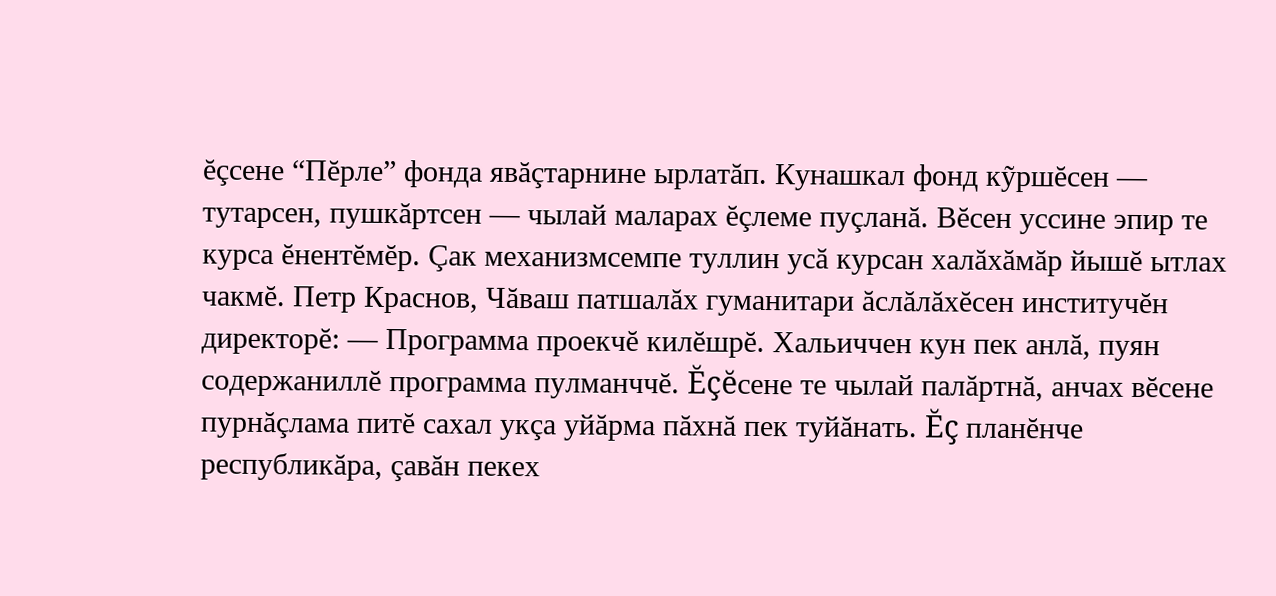ĕçсене “Пĕрле” фонда явăçтарнине ырлатăп. Кунашкал фонд кỹршĕсен — тутарсен, пушкăртсен — чылай маларах ĕçлеме пуçланă. Вĕсен уссине эпир те курса ĕнентĕмĕр. Çак механизмсемпе туллин усă курсан халăхăмăр йышĕ ытлах чакмĕ. Петр Краснов, Чăваш патшалăх гуманитари ăслăлăхĕсен институчĕн директорĕ: — Программа проекчĕ килĕшрĕ. Хальиччен кун пек анлă, пуян содержаниллĕ программа пулманччĕ. Ĕçĕсене те чылай палăртнă, анчах вĕсене пурнăçлама питĕ сахал укçа уйăрма пăхнă пек туйăнать. Ĕç планĕнче республикăра, çавăн пекех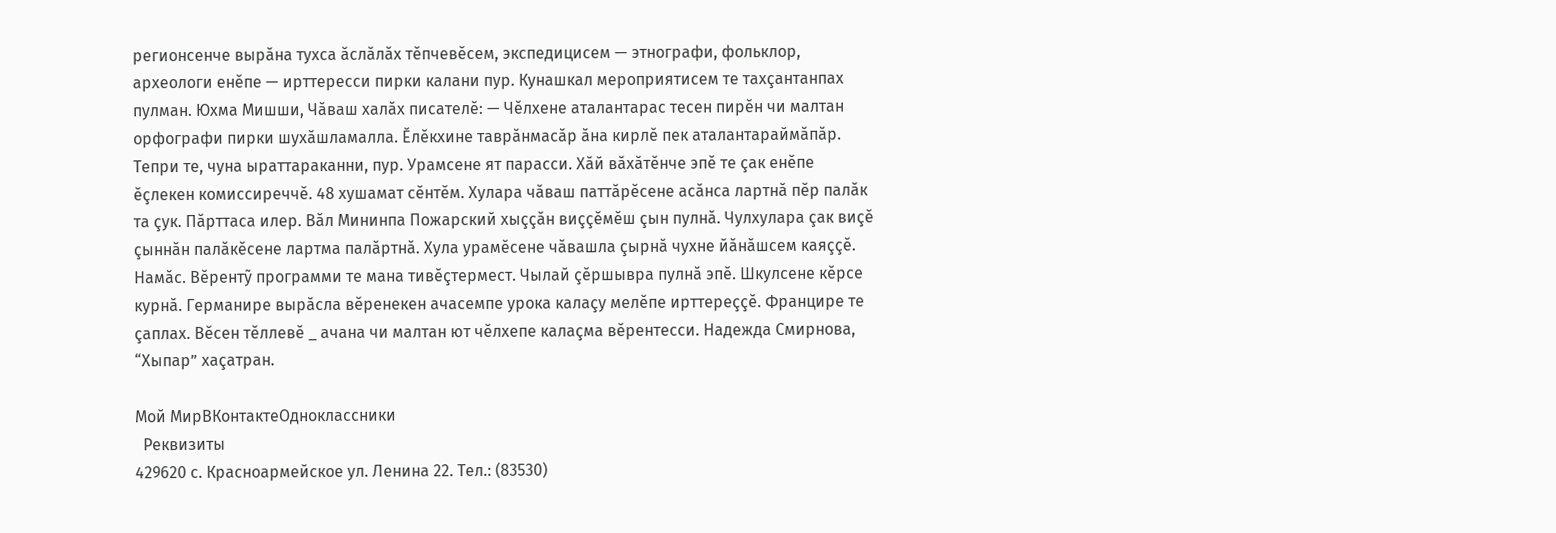регионсенче вырăна тухса ăслăлăх тĕпчевĕсем, экспедицисем — этнографи, фольклор, археологи енĕпе — ирттересси пирки калани пур. Кунашкал мероприятисем те тахçантанпах пулман. Юхма Мишши, Чăваш халăх писателĕ: — Чĕлхене аталантарас тесен пирĕн чи малтан орфографи пирки шухăшламалла. Ĕлĕкхине таврăнмасăр ăна кирлĕ пек аталантараймăпăр. Тепри те, чуна ыраттараканни, пур. Урамсене ят парасси. Хăй вăхăтĕнче эпĕ те çак енĕпе ĕçлекен комиссиреччĕ. 48 хушамат сĕнтĕм. Хулара чăваш паттăрĕсене асăнса лартнă пĕр палăк та çук. Пăрттаса илер. Вăл Мининпа Пожарский хыççăн виççĕмĕш çын пулнă. Чулхулара çак виçĕ çыннăн палăкĕсене лартма палăртнă. Хула урамĕсене чăвашла çырнă чухне йăнăшсем каяççĕ. Намăс. Вĕрентỹ программи те мана тивĕçтермест. Чылай çĕршывра пулнă эпĕ. Шкулсене кĕрсе курнă. Германире вырăсла вĕренекен ачасемпе урока калаçу мелĕпе ирттереççĕ. Францире те çаплах. Вĕсен тĕллевĕ _ ачана чи малтан ют чĕлхепе калаçма вĕрентесси. Надежда Смирнова, “Хыпар” хаçатран.

Мой МирВКонтактеОдноклассники
  Реквизиты
429620 с. Красноармейское ул. Ленина 22. Тел.: (83530)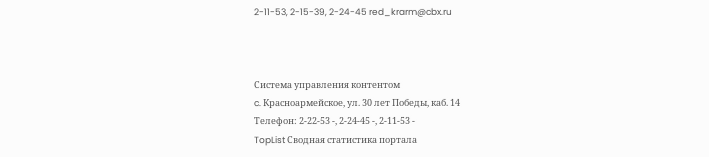2-11-53, 2-15-39, 2-24-45 red_krarm@cbx.ru



Система управления контентом
c. Красноармейское, ул. 30 лет Победы, каб. 14
Телефон: 2-22-53 -, 2-24-45 -, 2-11-53 -
TopList Сводная статистика портала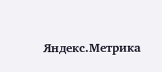Яндекс.Метрика